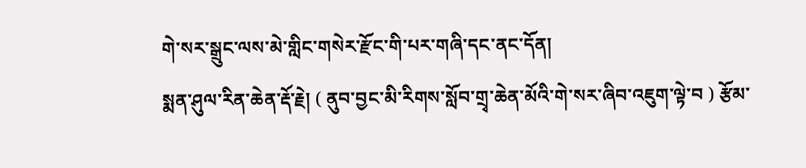གེ་སར་སྒྲུང་ལས་མེ་གླིང་གསེར་རྫོང་གི་པར་གཞི་དང་ནང་དོན།
སྨན་ཤུལ་རིན་ཆེན་རྡོ་རྗེ། ( ནུབ་བྱང་མི་རིགས་སློབ་གྲྭ་ཆེན་མོའི་གེ་སར་ཞིབ་འཇུག་ལྟེ་བ ) རྩོམ་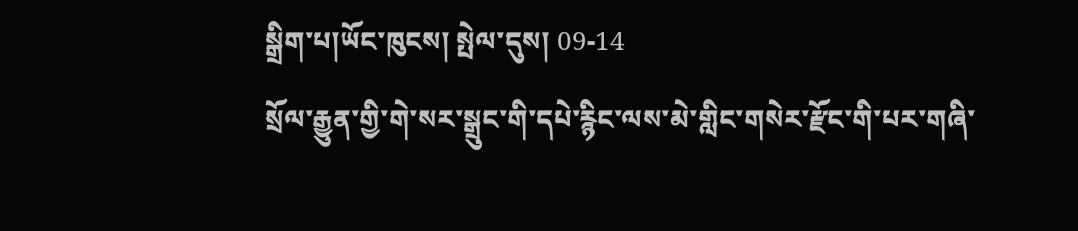སྒྲིག་པ།ཡོང་ཁུངས། སྤེལ་དུས། 09-14
སྲོལ་རྒྱུན་གྱི་གེ་སར་སྒྲུང་གི་དཔེ་རྙིང་ལས་མེ་གླིང་གསེར་རྫོང་གི་པར་གཞི་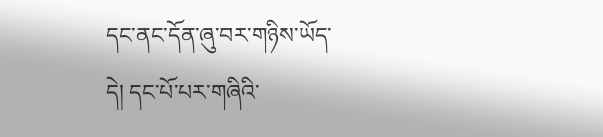དང་ནང་དོན་ཞུ་བར་གཉིས་ཡོད་དེ། དང་པོ་པར་གཞིའི་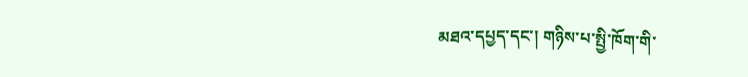མཐའ་དཔྱད་དང་། གཉིས་པ་སྤྱི་ཁོག་གི་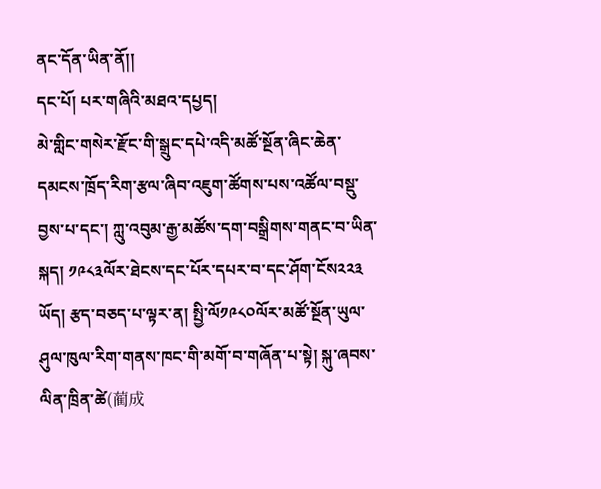ནང་དོན་ཡིན་ནོ།།
དང་པོ། པར་གཞིའི་མཐའ་དཔྱད།
མེ་གླིང་གསེར་རྫོང་གི་སྒྲུང་དཔེ་འདི་མཚོ་སྔོན་ཞིང་ཆེན་དམངས་ཁྲོད་རིག་རྩལ་ཞིབ་འཇུག་ཚོགས་པས་འཚོལ་བསྡུ་བྱས་པ་དང་། ཀླུ་འབུམ་རྒྱ་མཚོས་དག་བསྒྲིགས་གནང་བ་ཡིན་སྐད། ༡༩༨༣ལོར་ཐེངས་དང་པོར་དཔར་བ་དང་ཤོག་ངོས༢༢༣ ཡོད། རྩད་བཅད་པ་ལྟར་ན། སྤྱི་ལོ༡༩༨༠ལོར་མཚོ་སྔོན་ཡུལ་ཤུལ་ཁུལ་རིག་གནས་ཁང་གི་མགོ་བ་གཞོན་པ་སྟེ། སྐུ་ཞབས་ལིན་ཁྲིན་ཚེ(蔺成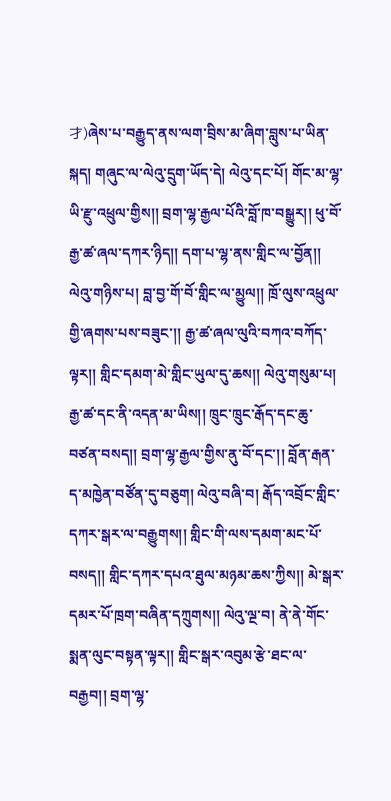才)ཞེས་པ་བརྒྱུད་ནས་ལག་བྲིས་མ་ཞིག་བླུས་པ་ཡིན་སྐད། གཞུང་ལ་ལེའུ་དྲུག་ཡོད་དེ། ལེའུ་དང་པོ། གོང་མ་ལྷ་ཡི་རྫུ་འཕྲུལ་གྱིས།། བྲག་ལྷ་རྒྱལ་པོའི་བློ་ཁ་བསྒྱུར།། ཕུ་བོ་རྒྱ་ཚ་ཞལ་དཀར་ཉིད།། དག་པ་ལྷ་ནས་གླིང་ལ་བྱོན།། ལེའུ་གཉིས་པ། བླ་བྱ་གོ་བོ་གླིང་ལ་མྱུལ།། ཁྲོ་ལུས་འཕྲུལ་གྱི་ཞགས་པས་བཟུང་།། རྒྱ་ཚ་ཞལ་ལུའི་བཀའ་བཀོད་ལྟར།། གླིང་དམག་མེ་གླིང་ཡུལ་དུ་ཆས།། ལེའུ་གསུམ་པ། རྒྱ་ཚ་དང་ནི་འདན་མ་ཡིས།། ཁྲུང་ཁྲུང་རྒོད་དང་ཆུ་བཙན་བསད།། བྲག་ལྷ་རྒྱལ་གྱིས་ནུ་བོ་དང་།། བློན་རྒན་ད་མཁྱེན་བཙོན་དུ་བཅུག། ལེའུ་བཞི་བ། རྒོད་འབྲོང་གླིང་དཀར་སྒར་ལ་བརྒྱུགས།། གླིང་གི་ལས་དམག་མང་པོ་བསད།། གླིང་དཀར་དཔའ་ཐུལ་མཉམ་ཆས་ཀྱིས།། མེ་སྒར་དམར་པོ་ཁྲག་བཞིན་དཀྲུགས།། ལེའུ་ལྔ་བ། ནེ་ནེ་གོང་སྨན་ལུང་བསྟན་ལྟར།། གླིང་སྒར་འབུམ་རྩེ་ཐང་ལ་བརྒྱབ།། བྲག་ལྷ་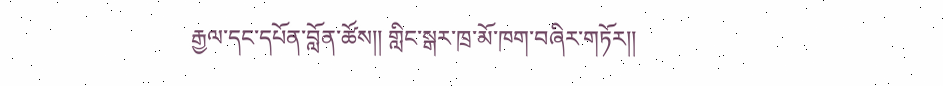རྒྱལ་དང་དཔོན་བློན་ཚོས།། གླིང་སྒར་ཁྲ་མོ་ཁག་བཞིར་གཏོར།།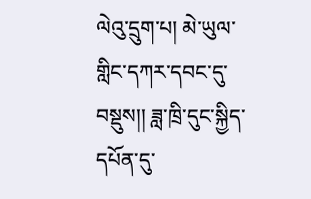ལེའུ་དྲུག་པ། མེ་ཡུལ་གླིང་དཀར་དབང་དུ་བསྡུས།། ཟླ་ཁྲི་དུང་སྐྱིད་དཔོན་དུ་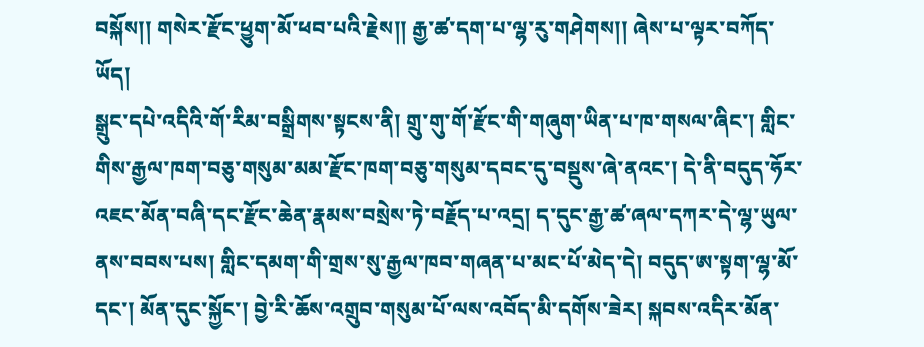བསྐོས།། གསེར་རྫོང་ཕྱུག་མོ་ཕབ་པའི་རྗེས།། རྒྱ་ཚ་དག་པ་ལྷ་རུ་གཤེགས།། ཞེས་པ་ལྟར་བཀོད་ཡོད།
སྒྲུང་དཔེ་འདིའི་གོ་རིམ་བསྒྲིགས་སྟངས་ནི། གྲུ་གུ་གོ་རྫོང་གི་གཞུག་ཡིན་པ་ཁ་གསལ་ཞིང་། གླིང་གིས་རྒྱལ་ཁག་བཅུ་གསུམ་མམ་རྫོང་ཁག་བཅུ་གསུམ་དབང་དུ་བསྡུས་ཞེ་ནའང་། དེ་ནི་བདུད་ཧོར་འཇང་མོན་བཞི་དང་རྫོང་ཆེན་རྣམས་བསྲེས་ཏེ་བརྗོད་པ་འདྲ། ད་དུང་རྒྱ་ཚ་ཞལ་དཀར་དེ་ལྷ་ཡུལ་ནས་བབས་པས། གླིང་དམག་གི་གྲས་སུ་རྒྱལ་ཁབ་གཞན་པ་མང་པོ་མེད་དེ། བདུད་ཨ་སྟག་ལྷ་མོ་དང་། མོན་དུང་སྐྱོང་། བྱེ་རི་ཆོས་འགྲུབ་གསུམ་པོ་ལས་འབོད་མི་དགོས་ཟེར། སྐབས་འདིར་མོན་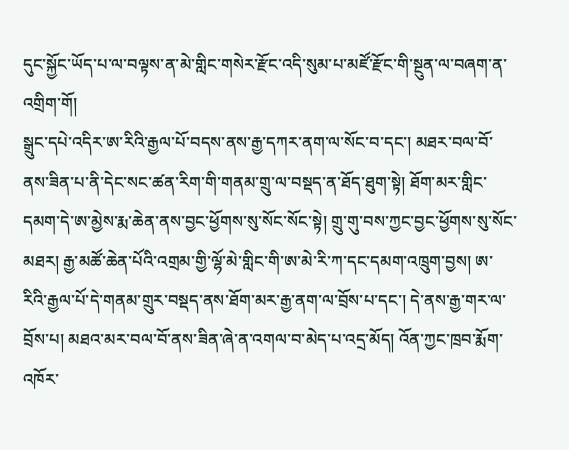དུང་སྐྱོང་ཡོད་པ་ལ་བལྟས་ན་མེ་གླིང་གསེར་རྫོང་འདི་སུམ་པ་མཛོ་རྫོང་གི་སྔུན་ལ་བཞག་ན་འགྲིག་གོ།
སྒྲུང་དཔེ་འདིར་ཨ་རིའི་རྒྱལ་པོ་བདས་ནས་རྒྱ་དཀར་ནག་ལ་སོང་བ་དང་། མཐར་བལ་བོ་ནས་ཟིན་པ་ནི་དེང་སང་ཚན་རིག་གི་གནམ་གྲུ་ལ་བསྡད་ན་ཐོད་ཐུག་སྟེ། ཐོག་མར་གླིང་དམག་དེ་ཨ་མྱེས་རྨ་ཆེན་ནས་བྱང་ཕྱོགས་སུ་སོང་སོང་སྟེ། གྲུ་གུ་བས་ཀྱང་བྱང་ཕྱོགས་སུ་སོང་མཐར། རྒྱ་མཚོ་ཆེན་པོའི་འགྲམ་གྱི་ལྷོ་མེ་གླིང་གི་ཨ་མེ་རི་ཀ་དང་དམག་འཁྲུག་བྱས། ཨ་རིའི་རྒྱལ་པོ་དེ་གནམ་གྲུར་བསྡད་ནས་ཐོག་མར་རྒྱ་ནག་ལ་བྲོས་པ་དང་། དེ་ནས་རྒྱ་གར་ལ་བྲོས་པ། མཐའ་མར་བལ་བོ་ནས་ཟིན་ཞེ་ན་འགལ་བ་མེད་པ་འདྲ་མོད། འོན་ཀྱང་ཁྲབ་རྨོག་འཁོར་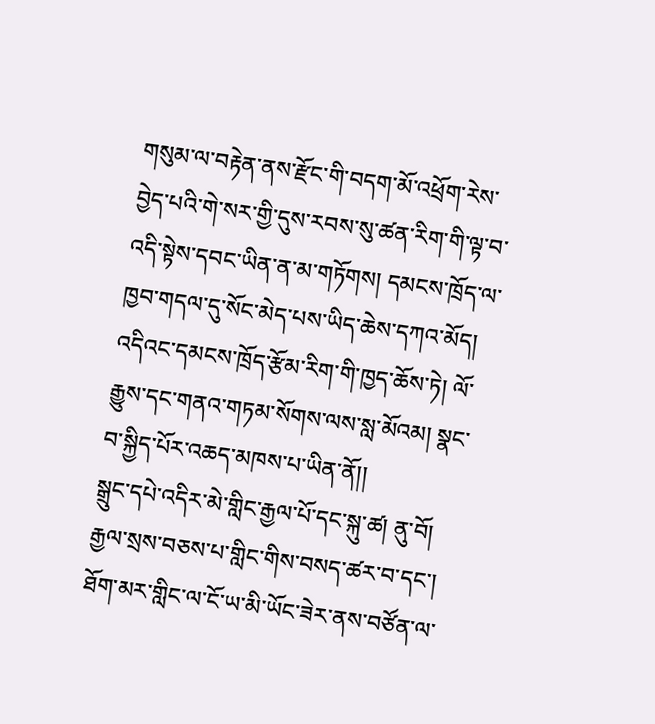གསུམ་ལ་བརྟེན་ནས་རྫོང་གི་བདག་མོ་འཕྲོག་རེས་བྱེད་པའི་གེ་སར་གྱི་དུས་རབས་སུ་ཚན་རིག་གི་ལྟ་བ་འདི་སྟེས་དབང་ཡིན་ན་མ་གཏོགས། དམངས་ཁྲོད་ལ་ཁྱབ་གདལ་དུ་སོང་མེད་པས་ཡིད་ཆེས་དཀའ་མོད། འདིའང་དམངས་ཁྲོད་རྩོམ་རིག་གི་ཁྱད་ཆོས་ཏེ། ལོ་རྒྱུས་དང་གནའ་གཏམ་སོགས་ལས་སླ་མོའམ། སྣང་བ་སྐྱིད་པོར་འཆད་མཁས་པ་ཡིན་ནོ།།
སྒྲུང་དཔེ་འདིར་མེ་གླིང་རྒྱལ་པོ་དང་སྐུ་ཚ། ནུ་བོ། རྒྱལ་སྲས་བཅས་པ་གླིང་གིས་བསད་ཚར་བ་དང་། ཐོག་མར་གླིང་ལ་ངོ་ཡ་མི་ཡོང་ཟེར་ནས་བཙོན་ལ་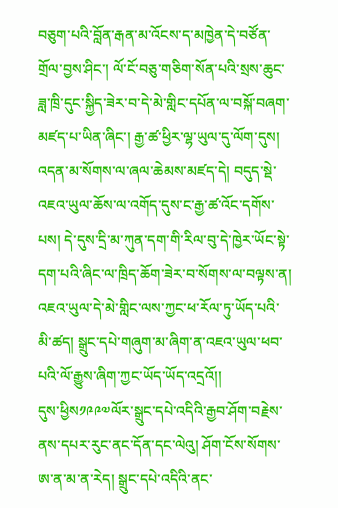བཅུག་པའི་བློན་རྒན་མ་འོངས་ད་མཁྱེན་དེ་བཙོན་གྲོལ་བྱས་ཤིང་། ལོ་ངོ་བཅུ་གཅིག་སོན་པའི་སྲས་ཆུང་ཟླ་ཁྲི་དུང་སྐྱིད་ཟེར་བ་དེ་མེ་གླིང་དཔོན་ལ་བསྐོ་བཞག་མཛད་པ་ཡིན་ཞིང་། རྒྱ་ཚ་ཕྱིར་ལྷ་ཡུལ་དུ་ལོག་དུས། འདན་མ་སོགས་ལ་ཞལ་ཆེམས་མཛད་དེ། བདུད་སྡེ་འཇའ་ཡུལ་ཆོས་ལ་འགོད་དུས་ང་རྒྱ་ཚ་འོང་དགོས་པས། དེ་དུས་དྲི་མ་ཀུན་དག་གི་རིལ་བུ་དེ་ཁྱེར་ཡོང་སྟེ་དག་པའི་ཞིང་ལ་ཁྲིད་ཆོག་ཟེར་བ་སོགས་ལ་བལྟས་ན། འཇའ་ཡུལ་དེ་མེ་གླིང་ལས་ཀྱང་ཕ་རོལ་ཏུ་ཡོད་པའི་མི་ཚད། སྒྲུང་དཔེ་གཞུག་མ་ཞིག་ན་འཇའ་ཡུལ་ཕབ་པའི་ལོ་རྒྱུས་ཞིག་ཀྱང་ཡོད་ཡོད་འདྲའོ།།
དུས་ཕྱིས༡༩༩༧ལོར་སྒྲུང་དཔེ་འདིའི་རྒྱབ་ཤོག་བརྗེས་ནས་དཔར་རུང་ནང་དོན་དང་ལེའུ། ཤོག་ངོས་སོགས་ཨ་ན་མ་ན་རེད། སྒྲུང་དཔེ་འདིའི་ནང་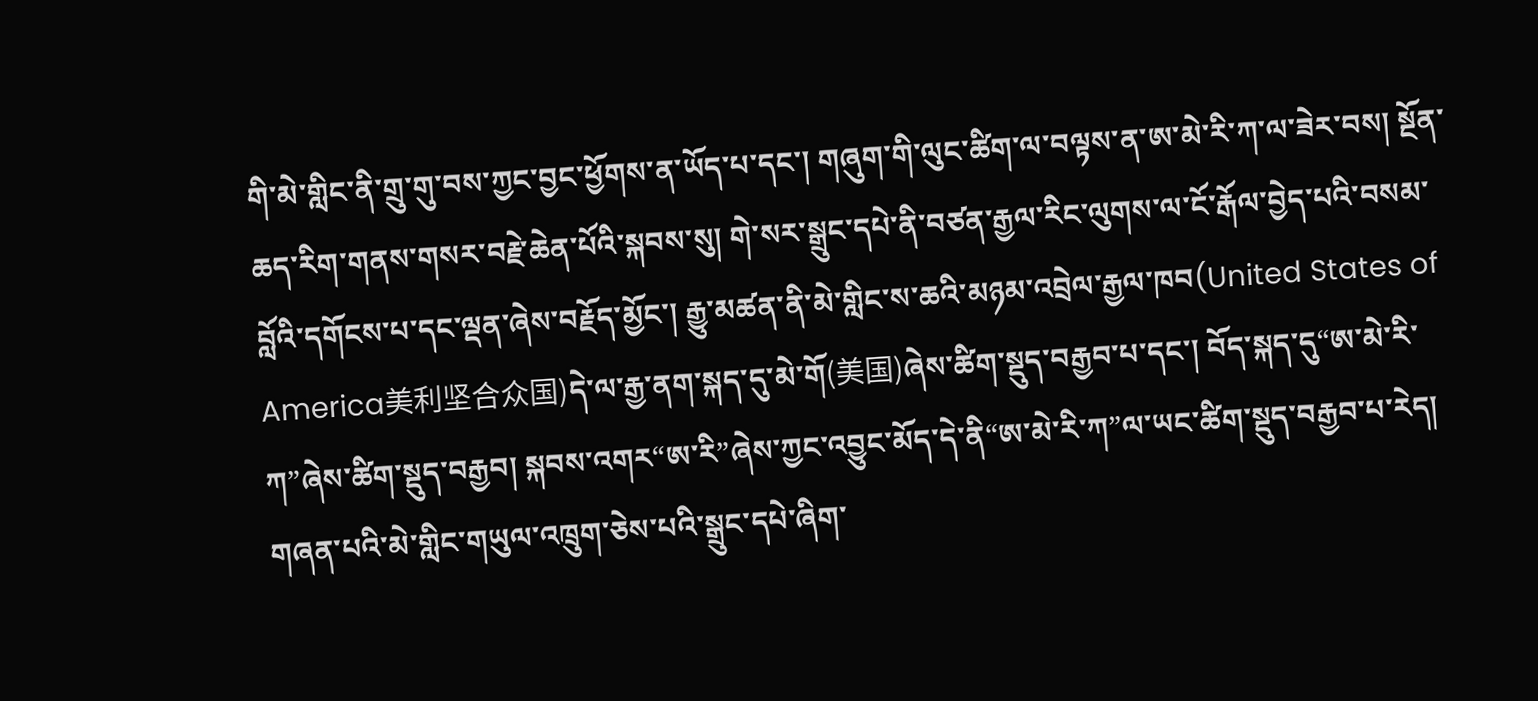གི་མེ་གླིང་ནི་གྲུ་གུ་བས་ཀྱང་བྱང་ཕྱོགས་ན་ཡོད་པ་དང་། གཞུག་གི་ལུང་ཚིག་ལ་བལྟས་ན་ཨ་མེ་རི་ཀ་ལ་ཟེར་བས། སྔོན་ཆད་རིག་གནས་གསར་བརྗེ་ཆེན་པོའི་སྐབས་སུ། གེ་སར་སྒྲུང་དཔེ་ནི་བཙན་རྒྱལ་རིང་ལུགས་ལ་ངོ་རྒོལ་བྱེད་པའི་བསམ་བློའི་དགོངས་པ་དང་ལྡན་ཞེས་བརྗོད་མྱོང་། རྒྱུ་མཚན་ནི་མེ་གླིང་ས་ཆའི་མཉམ་འབྲེལ་རྒྱལ་ཁབ(United States of America美利坚合众国)དེ་ལ་རྒྱ་ནག་སྐད་དུ་མེ་གོ(美国)ཞེས་ཚིག་སྡུད་བརྒྱབ་པ་དང་། བོད་སྐད་དུ“ཨ་མེ་རི་ཀ”ཞེས་ཚིག་སྡུད་བརྒྱབ། སྐབས་འགར“ཨ་རི”ཞེས་ཀྱང་འབྱུང་མོད་དེ་ནི“ཨ་མེ་རི་ཀ”ལ་ཡང་ཚིག་སྡུད་བརྒྱབ་པ་རེད།
གཞན་པའི་མེ་གླིང་གཡུལ་འཁྲུག་ཅེས་པའི་སྒྲུང་དཔེ་ཞིག་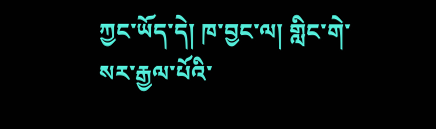ཀྱང་ཡོད་དེ། ཁ་བྱང་ལ། གླིང་གེ་སར་རྒྱལ་པོའི་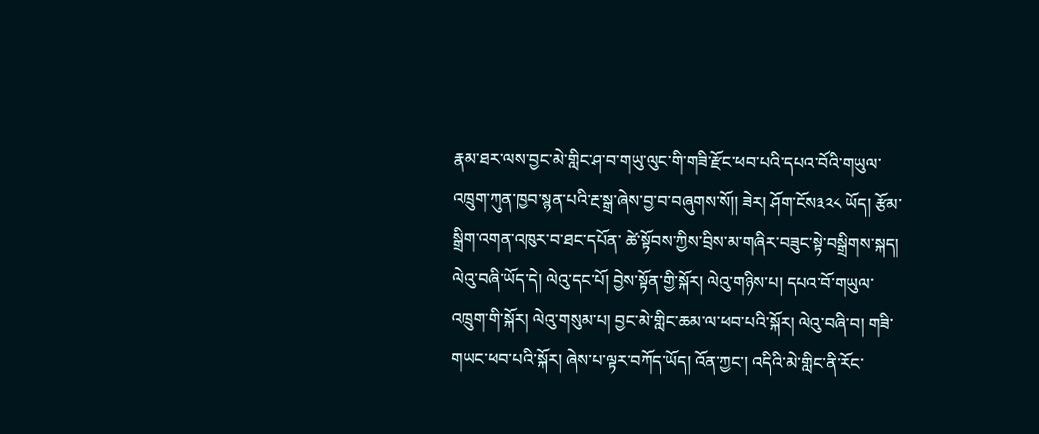རྣམ་ཐར་ལས་བྱང་མེ་གླིང་ཤ་བ་གཡུ་ལུང་གི་གཟི་རྫོང་ཕབ་པའི་དཔའ་བོའི་གཡུལ་འཁྲུག་ཀུན་ཁྱབ་སྙན་པའི་རྔ་སྒྲ་ཞེས་བྱ་བ་བཞུགས་སོ།། ཟེར། ཤོག་ངོས༣༢༨ ཡོད། རྩོམ་སྒྲིག་འགན་འཁུར་བ་ཐང་དཔོན་ ཚེ་སྟོབས་ཀྱིས་བྲིས་མ་གཞིར་བཟུང་སྟེ་བསྒྲིགས་སྐད། ལེའུ་བཞི་ཡོད་དེ། ལེའུ་དང་པོ། བྱེས་སྟོན་གྱི་སྐོར། ལེའུ་གཉིས་པ། དཔའ་བོ་གཡུལ་འཁྲུག་གི་སྐོར། ལེའུ་གསུམ་པ། བྱང་མེ་གླིང་ཆམ་ལ་ཕབ་པའི་སྐོར། ལེའུ་བཞི་བ། གཟི་གཡང་ཕབ་པའི་སྐོར། ཞེས་པ་ལྟར་བཀོད་ཡོད། འོན་ཀྱང་། འདིའི་མེ་གླིང་ནི་རོང་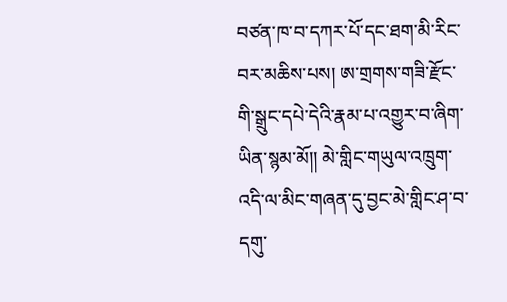བཙན་ཁ་བ་དཀར་པོ་དང་ཐག་མི་རིང་བར་མཆིས་པས། ཨ་གྲགས་གཟི་རྫོང་གི་སྒྲུང་དཔེ་དེའི་རྣམ་པ་འགྱུར་བ་ཞིག་ཡིན་སྙམ་མོ།། མེ་གླིང་གཡུལ་འཁྲུག་འདི་ལ་མིང་གཞན་དུ་བྱང་མེ་གླིང་ཤ་བ་དགུ་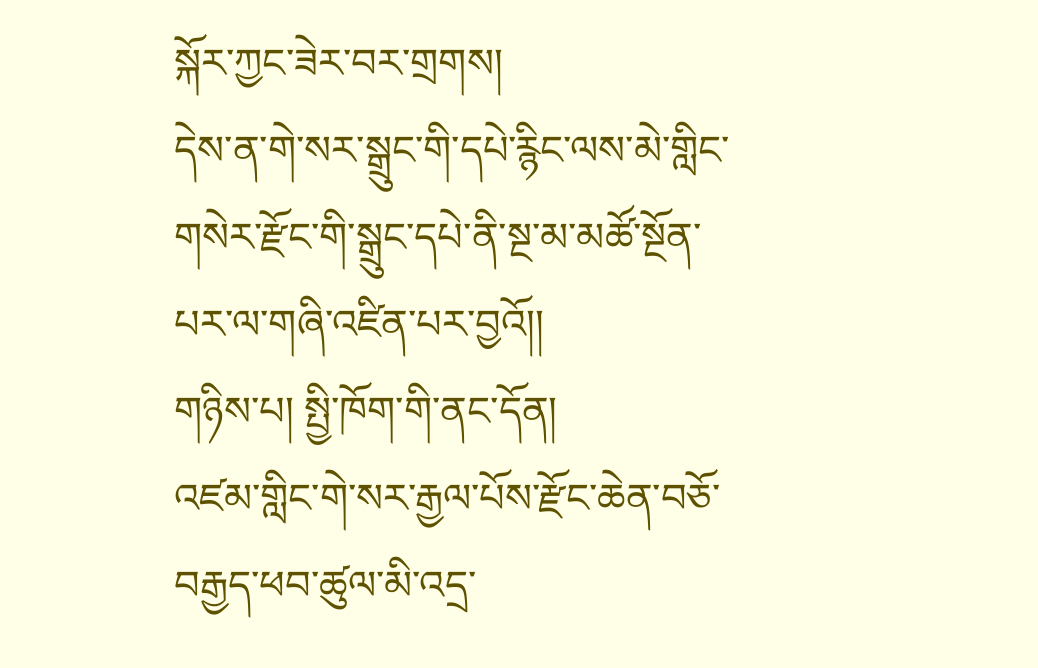སྐོར་ཀྱང་ཟེར་བར་གྲགས།
དེས་ན་གེ་སར་སྒྲུང་གི་དཔེ་རྙིང་ལས་མེ་གླིང་གསེར་རྫོང་གི་སྒྲུང་དཔེ་ནི་སྔ་མ་མཚོ་སྔོན་པར་ལ་གཞི་འཛིན་པར་བྱའོ།།
གཉིས་པ། སྤྱི་ཁོག་གི་ནང་དོན།
འཛམ་གླིང་གེ་སར་རྒྱལ་པོས་རྫོང་ཆེན་བཅོ་བརྒྱད་ཕབ་ཚུལ་མི་འདྲ་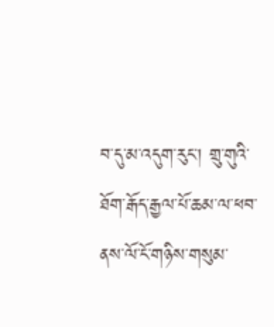བ་དུ་མ་འདུག་རུང་། གྲུ་གུའི་ཐོག་རྒོད་རྒྱལ་པོ་ཆམ་ལ་ཕབ་ནས་ལོ་ངོ་གཉིས་གསུམ་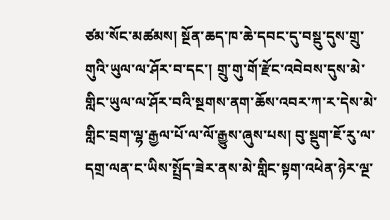ཙམ་སོང་མཚམས། སྔོན་ཆད་ཁ་ཆེ་དབང་དུ་བསྡུ་དུས་གྲུ་གུའི་ཡུལ་ལ་ཤོར་བ་དང་། གྲུ་གུ་གོ་རྫོང་འབེབས་དུས་མེ་གླིང་ཡུལ་ལ་ཤོར་བའི་སྔགས་ནག་ཆོས་འབར་ཀ་ར་དེས་མེ་གླིང་བྲག་ལྷ་རྒྱལ་པོ་ལ་ལོ་རྒྱུས་ཞུས་པས། བུ་སྡུག་ཇོ་རུ་ལ་དགྲ་ལན་ང་ཡིས་སྤྲོད་ཟེར་ནས་མེ་གླིང་སྟག་འཕེན་ཉེར་ལྔ་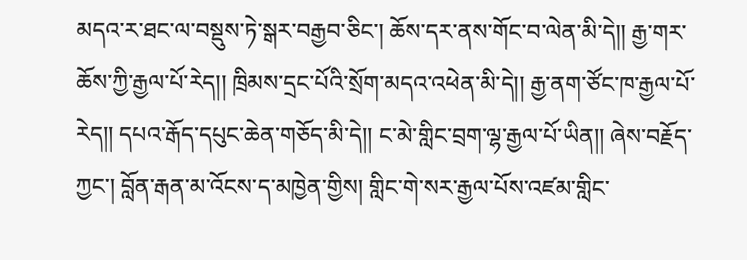མདའ་ར་ཐང་ལ་བསྡུས་ཏེ་སྒར་བརྒྱབ་ཅིང་། ཆོས་དར་ནས་གོང་བ་ལེན་མི་དེ།། རྒྱ་གར་ཆོས་ཀྱི་རྒྱལ་པོ་རེད།། ཁྲིམས་དྲང་པོའི་སྲོག་མདའ་འཕེན་མི་དེ།། རྒྱ་ནག་ཙོང་ཁ་རྒྱལ་པོ་རེད།། དཔའ་རྒོད་དཔུང་ཆེན་གཅོད་མི་དེ།། ང་མེ་གླིང་བྲག་ལྷ་རྒྱལ་པོ་ཡིན།། ཞེས་བརྗོད་ཀྱང་། བློན་རྒན་མ་འོངས་ད་མཁྱེན་གྱིས། གླིང་གེ་སར་རྒྱལ་པོས་འཛམ་གླིང་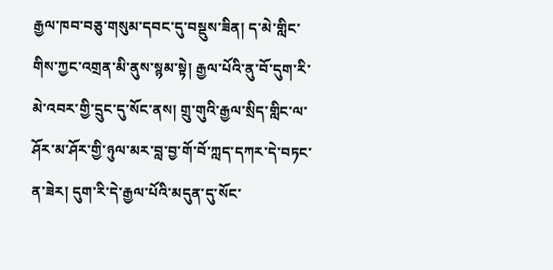རྒྱལ་ཁབ་བཅུ་གསུམ་དབང་དུ་བསྡུས་ཟིན། ད་མེ་གླིང་གིས་ཀྱང་འགྲན་མི་ནུས་སྙམ་སྟེ། རྒྱལ་པོའི་ནུ་བོ་དུག་རི་མེ་འབར་གྱི་དྲུང་དུ་སོང་ནས། གྲུ་གུའི་རྒྱལ་སྲིད་གླིང་ལ་ཤོར་མ་ཤོར་གྱི་ཉུལ་མར་བླ་བྱ་གོ་བོ་ཀླད་དཀར་དེ་བཏང་ན་ཟེར། དུག་རི་དེ་རྒྱལ་པོའི་མདུན་དུ་སོང་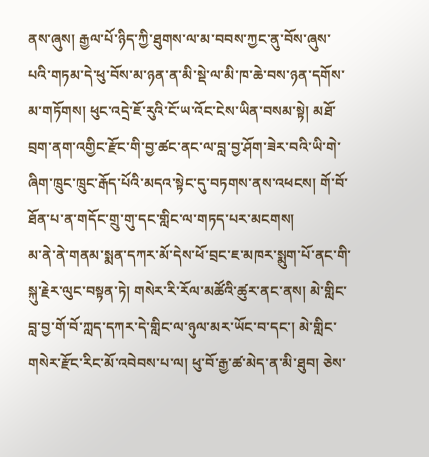ནས་ཞུས། རྒྱལ་པོ་ཉིད་ཀྱི་ཐུགས་ལ་མ་བབས་ཀྱང་ནུ་བོས་ཞུས་པའི་གཏམ་དེ་ཕུ་བོས་མ་ཉན་ན་མི་སྡེ་ལ་མི་ཁ་ཆེ་བས་ཉན་དགོས་མ་གཏོགས། ཕུང་འདྲེ་ཇོ་རུའི་ངོ་ཡ་འོང་ངེས་ཡིན་བསམ་སྟེ། མཐོ་བྲག་ནག་འགྱིང་རྫོང་གི་བྱ་ཚང་ནང་ལ་བླ་བྱ་ཤོག་ཟེར་བའི་ཡི་གེ་ཞིག་ཁྲུང་ཁྲུང་རྒོད་པོའི་མདའ་སྟེང་དུ་བཏགས་ནས་འཕངས། གོ་བོ་ཐོན་པ་ན་གདོང་གྲུ་གུ་དང་གླིང་ལ་གཏད་པར་མངགས།
མ་ནེ་ནེ་གནམ་སྨན་དཀར་མོ་དེས་ཕོ་བྲང་ཇ་མཁར་སྨུག་པོ་ནང་གི་སྐུ་རྗེར་ལུང་བསྟན་ཏེ། གསེར་རི་རོལ་མཚོའི་ཚུར་ནང་ནས། མེ་གླིང་བླ་བྱ་གོ་བོ་ཀླད་དཀར་དེ་གླིང་ལ་ཉུལ་མར་ཡོང་བ་དང་། མེ་གླིང་གསེར་རྫོང་རིང་མོ་འབེབས་པ་ལ། ཕུ་བོ་རྒྱ་ཚ་མེད་ན་མི་ཐུབ། ཅེས་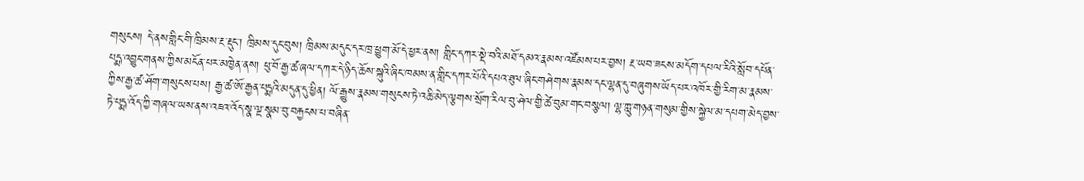གསུངས། དེ་ནས་གླིང་གི་ཁྲིམས་རྔ་རྡུང་། ཁྲིམས་དུང་བུས། ཁྲིམས་མདུང་དར་ཁྲ་ཕྱུག་མོ་དེ་ཕྱར་ནས། གླིང་དཀར་སྡེ་བའི་མཐོ་དམའ་རྣམས་འཛོམས་པར་བྱས། རྔ་ཡབ་ཟངས་མདོག་དཔལ་རིའི་སློབ་དཔོན་པདྨ་འབྱུང་གནས་ཀྱིས་མངོན་པར་མཁྱེན་ནས། ཕུ་བོ་རྒྱ་ཚ་ཞལ་དཀར་དེ་ཉིད་ཆོས་སྐུའི་ཞིང་ཁམས་ན་གླིང་དཀར་པོའི་དཔའ་ཐུལ་ཞིང་གཤེགས་རྣམས་དང་ལྷན་དུ་བཞུགས་ཡོད་པར་འཁོར་གྱི་རིག་མ་རྣམས་ཀྱིས་རྒྱ་ཚ་ཤོག་གསུངས་པས། རྒྱ་ཚ་ཨོ་རྒྱན་པདྨའི་མདུན་དུ་ཕྱིན། ལོ་རྒྱུས་རྣམས་གསུངས་ཏེ་འཆི་མེད་ལྕགས་སྲོག་རིལ་བུ་ཤེལ་གྱི་ཚེ་བུམ་གང་བསྩལ། ལྷ་ཀླུ་གཉན་གསུམ་གྱིས་སྐྱེལ་མ་དཔག་མེད་བྱས་ཏེ་པདྨ་འོད་ཀྱི་གཞལ་ཡས་ནས་འཇའ་འོད་སྣ་ལྔ་སྣམ་བུ་བརྐྱངས་པ་བཞིན་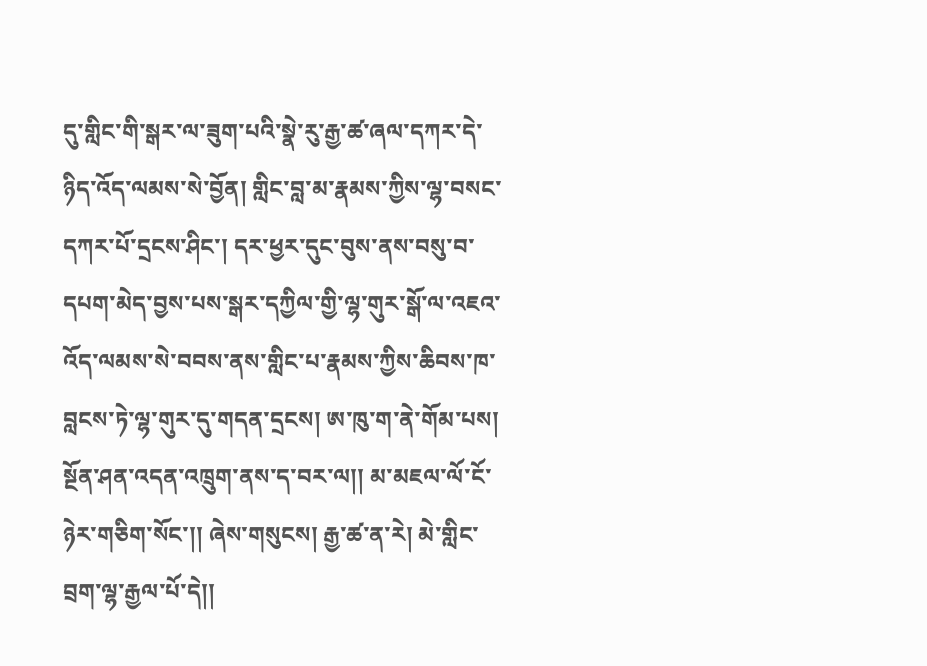དུ་གླིང་གི་སྒར་ལ་ཟུག་པའི་སྣེ་རུ་རྒྱ་ཚ་ཞལ་དཀར་དེ་ཉིད་འོད་ལམས་སེ་བྱོན། གླིང་བླ་མ་རྣམས་ཀྱིས་ལྷ་བསང་དཀར་པོ་དྲངས་ཤིང་། དར་ཕྱར་དུང་བུས་ནས་བསུ་བ་དཔག་མེད་བྱས་པས་སྒར་དཀྱིལ་གྱི་ལྷ་གུར་སྒོ་ལ་འཇའ་འོད་ལམས་སེ་བབས་ནས་གླིང་པ་རྣམས་ཀྱིས་ཆིབས་ཁ་བླངས་ཏེ་ལྷ་གུར་དུ་གདན་དྲངས། ཨ་ཁུ་ག་ནེ་གོམ་པས། སྔོན་ཤན་འདན་འཁྲུག་ནས་ད་བར་ལ།། མ་མཇལ་ལོ་ངོ་ཉེར་གཅིག་སོང་།། ཞེས་གསུངས། རྒྱ་ཚ་ན་རེ། མེ་གླིང་བྲག་ལྷ་རྒྱལ་པོ་དེ།།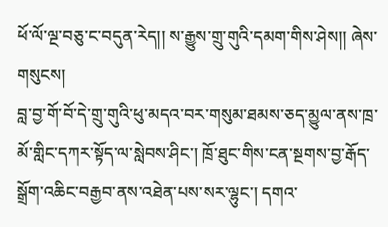ཕོ་ལོ་ལྔ་བཅུ་ང་བདུན་རེད།། ས་རྒྱུས་གྲུ་གུའི་དམག་གིས་ཤེས།། ཞེས་གསུངས།
བླ་བྱ་གོ་བོ་དེ་གྲུ་གུའི་ཕུ་མདའ་བར་གསུམ་ཐམས་ཅད་མྱུལ་ནས་ཁྲ་མོ་གླིང་དཀར་སྟོད་ལ་སླེབས་ཤིང་། ཁྲོ་ཐུང་གིས་ངན་སྔགས་བྱ་རྒོད་སྒྲོག་འཆིང་བརྒྱབ་ནས་འཐེན་པས་སར་ལྷུང་། དགའ་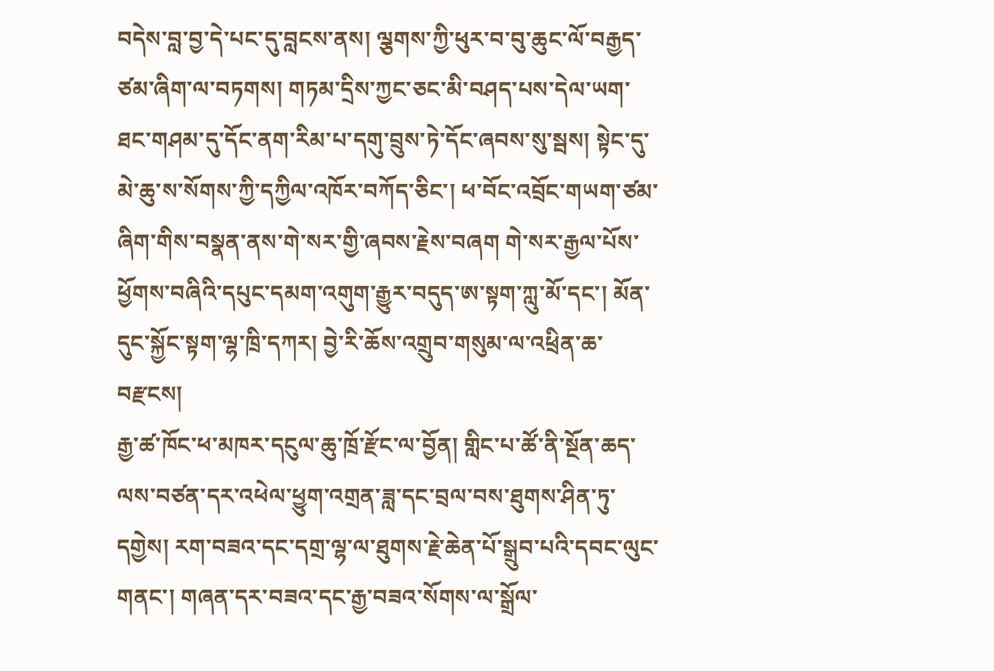བདེས་བླ་བྱ་དེ་པང་དུ་བླངས་ནས། ལྕགས་ཀྱི་ཕུར་བ་བུ་ཆུང་ལོ་བརྒྱད་ཙམ་ཞིག་ལ་བཏགས། གཏམ་དྲིས་ཀྱང་ཅང་མི་བཤད་པས་དེལ་ཡག་ཐང་གཤམ་དུ་དོང་ནག་རིམ་པ་དགུ་བྲུས་ཏེ་དོང་ཞབས་སུ་སྦས། སྟེང་དུ་མེ་ཆུ་ས་སོགས་ཀྱི་དཀྱིལ་འཁོར་བཀོད་ཅིང་། ཕ་བོང་འབྲོང་གཡག་ཙམ་ཞིག་གིས་བསྣན་ནས་གེ་སར་གྱི་ཞབས་རྗེས་བཞག གེ་སར་རྒྱལ་པོས་ཕྱོགས་བཞིའི་དཔུང་དམག་འགུག་རྒྱུར་བདུད་ཨ་སྟག་ཀླུ་མོ་དང་། མོན་དུང་སྐྱོང་སྟག་ལྷ་ཁྲི་དཀར། བྱེ་རི་ཆོས་འགྲུབ་གསུམ་ལ་འཕྲིན་ཆ་བརྫངས།
རྒྱ་ཚ་ཁོང་ཕ་མཁར་དངུལ་ཆུ་ཁྲོ་རྫོང་ལ་བྱོན། གླིང་པ་ཚོ་ནི་སྔོན་ཆད་ལས་བཙན་དར་འཕེལ་ཕྱུག་འགྲན་ཟླ་དང་བྲལ་བས་ཐུགས་ཤིན་ཏུ་དགྱེས། རག་བཟའ་དང་དགྲ་ལྷ་ལ་ཐུགས་རྗེ་ཆེན་པོ་སྒྲུབ་པའི་དབང་ལུང་གནང་། གཞན་དར་བཟའ་དང་རྒྱ་བཟའ་སོགས་ལ་སྒྲོལ་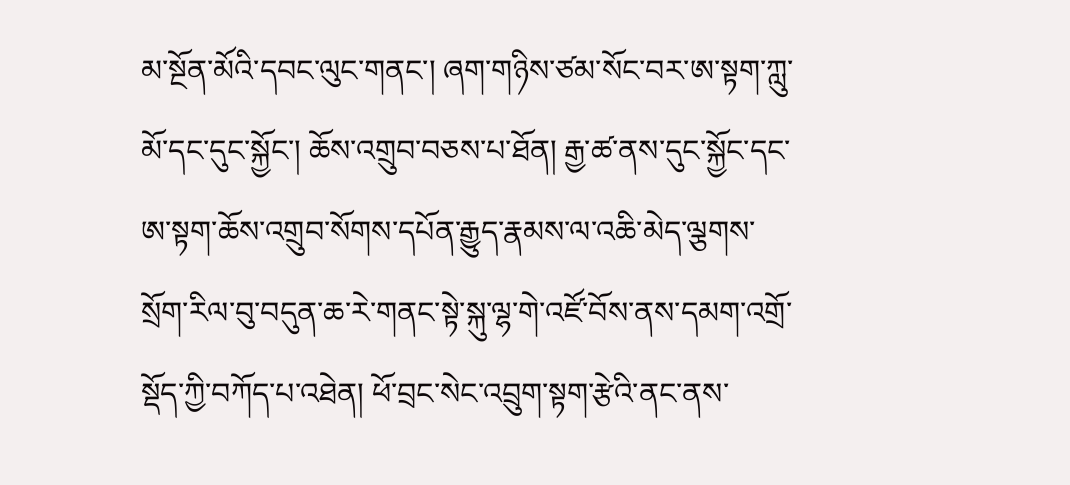མ་སྔོན་མོའི་དབང་ལུང་གནང་། ཞག་གཉིས་ཙམ་སོང་བར་ཨ་སྟག་ཀླུ་མོ་དང་དུང་སྐྱོང་། ཆོས་འགྲུབ་བཅས་པ་ཐོན། རྒྱ་ཚ་ནས་དུང་སྐྱོང་དང་ཨ་སྟག་ཆོས་འགྲུབ་སོགས་དཔོན་རྒྱུད་རྣམས་ལ་འཆི་མེད་ལྕགས་སྲོག་རིལ་བུ་བདུན་ཆ་རེ་གནང་སྟེ་སྐུ་ལྷ་གེ་འཛོ་བོས་ནས་དམག་འགྲོ་སྡོད་ཀྱི་བཀོད་པ་འཐེན། ཕོ་བྲང་སེང་འབྲུག་སྟག་རྩེའི་ནང་ནས་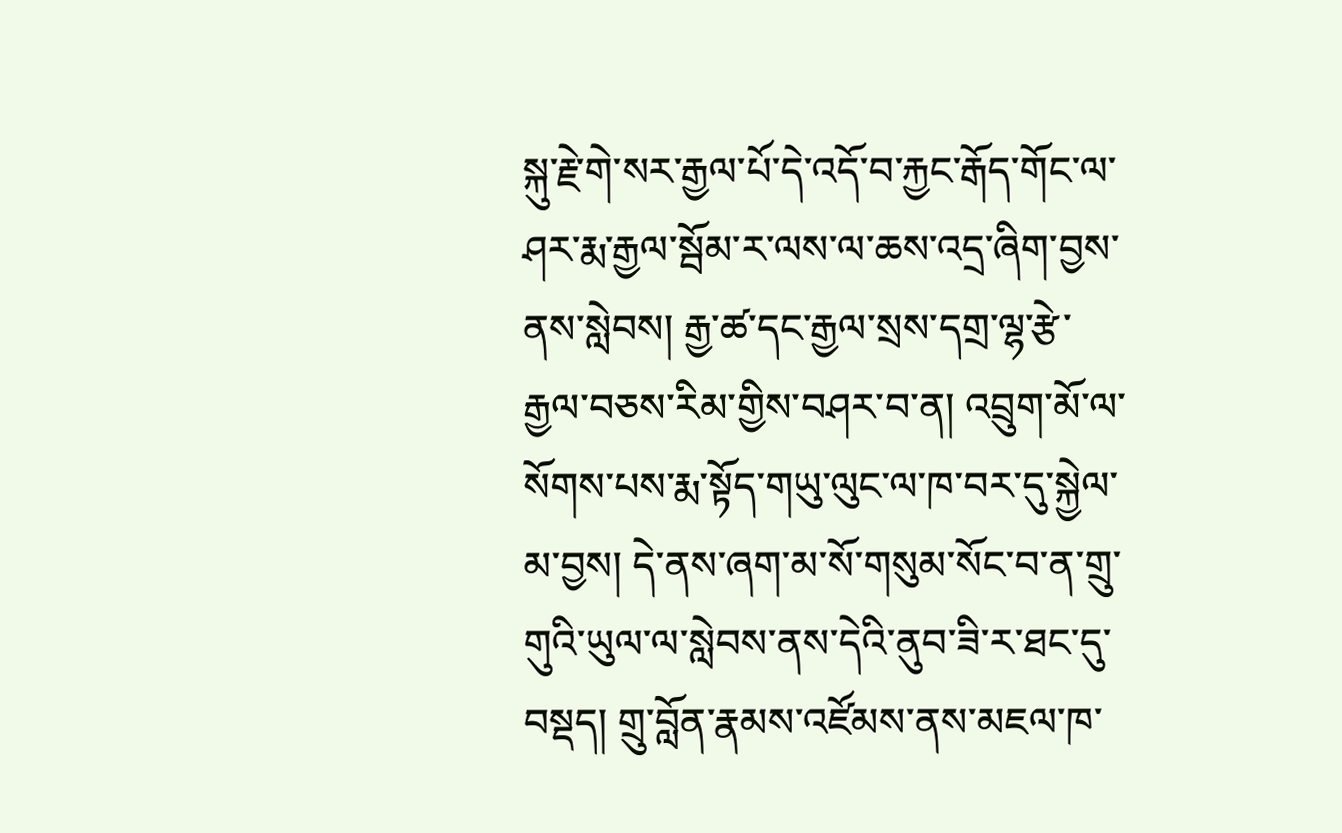སྐུ་རྗེ་གེ་སར་རྒྱལ་པོ་དེ་འདོ་བ་རྐྱང་རྒོད་གོང་ལ་ཤར་རྨ་རྒྱལ་སྦོམ་ར་ལས་ལ་ཆས་འདྲ་ཞིག་བྱས་ནས་སླེབས། རྒྱ་ཚ་དང་རྒྱལ་སྲས་དགྲ་ལྷ་རྩེ་རྒྱལ་བཅས་རིམ་གྱིས་བཤར་བ་ན། འབྲུག་མོ་ལ་སོགས་པས་རྨ་སྟོད་གཡུ་ལུང་ལ་ཁ་བར་དུ་སྐྱེལ་མ་བྱས། དེ་ནས་ཞག་མ་སོ་གསུམ་སོང་བ་ན་གྲུ་གུའི་ཡུལ་ལ་སླེབས་ནས་དེའི་ནུབ་ཟི་ར་ཐང་དུ་བསྡད། གྲུ་བློན་རྣམས་འཛོམས་ནས་མཇལ་ཁ་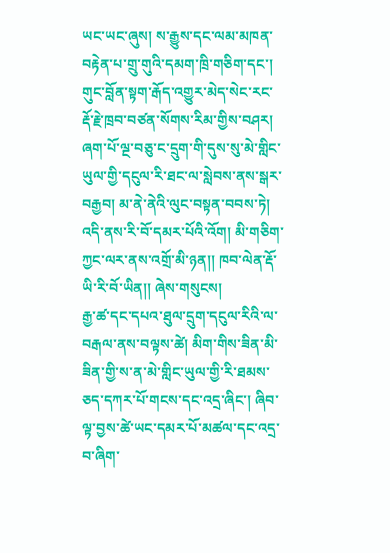ཡང་ཡང་ཞུས། ས་རྒྱུས་དང་ལམ་མཁན་བརྟེན་པ་གྲུ་གུའི་དམག་ཁྲི་གཅིག་དང་། གུང་བློན་སྟག་རྒོད་འགྱུར་མེད་སེང་རང་རྡོ་རྗེ་ཁྲབ་བཙན་སོགས་རིམ་གྱིས་བཤར། ཞག་པོ་ལྔ་བཅུ་ང་དྲུག་གི་དུས་སུ་མེ་གླིང་ཡུལ་གྱི་དངུལ་རི་ཐང་ལ་སླེབས་ནས་སྒར་བརྒྱབ། མ་ནེ་ནེའི་ལུང་བསྟན་བབས་ཏེ། འདི་ནས་རི་བོ་དམར་པོའི་འོག། མི་གཅིག་ཀྱང་ལར་ནས་འགྲོ་མི་ཉན།། ཁབ་ལེན་རྡོ་ཡི་རི་བོ་ཡིན།། ཞེས་གསུངས།
རྒྱ་ཚ་དང་དཔའ་ཐུལ་དྲུག་དངུལ་རིའི་ལ་བརྒལ་ནས་བལྟས་ཚེ། མིག་གིས་ཟིན་མི་ཟིན་གྱི་ས་ན་མེ་གླིང་ཡུལ་གྱི་རི་ཐམས་ཅད་དཀར་པོ་གངས་དང་འདྲ་ཞིང་། ཞིབ་ལྟ་བྱས་ཚེ་ཡང་དམར་པོ་མཚལ་དང་འདྲ་བ་ཞིག་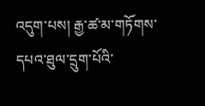འདུག་པས། རྒྱ་ཚ་མ་གཏོགས་དཔའ་ཐུལ་དྲུག་པོའི་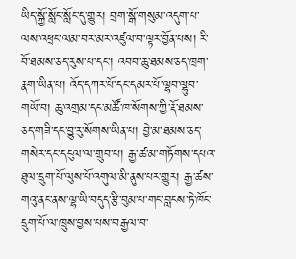ཡིད་སྐྱོ་སློང་སློང་དུ་གྱུར། བྲག་སྒོ་གསུམ་འདུག་པ་ལས་འཕྲང་ལམ་བར་མར་འཛུལ་བ་ལྟར་བྱོན་པས། རི་བོ་ཐམས་ཅད་རུས་པ་དང་། འབབ་ཆུ་ཐམས་ཅད་ཁྲག་རྣག་ཡིན་པ། འོད་དཀར་པོ་དང་དམར་པོ་ལྷབ་ལྷུབ་གཡོ་བ། ཆུ་འགྲམ་དང་མཚོ་ཁ་སོགས་ཀྱི་རྡོ་ཐམས་ཅད་གཟི་དང་བྱུ་རུ་སོགས་ཡིན་པ། བྱེ་མ་ཐམས་ཅད་གསེར་དང་དངུལ་ལ་གྲུབ་པ། རྒྱ་ཚ་མ་གཏོགས་དཔའ་ཐུལ་དྲུག་པོ་ལུས་པོ་འགུལ་མི་ནུས་པར་གྱུར། རྒྱ་ཚས་གའུ་ནང་ནས་ལྷ་ཡི་བདུད་རྩི་བུམ་པ་གང་བླངས་ཏེ་ཁོང་དྲུག་པོ་ལ་ཁྲུས་བྱས་པས་བརྒྱལ་བ་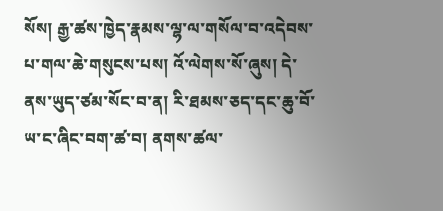སོས། རྒྱ་ཚས་ཁྱེད་རྣམས་ལྷ་ལ་གསོལ་བ་འདེབས་པ་གལ་ཆེ་གསུངས་པས། འོ་ལེགས་སོ་ཞུས། དེ་ནས་ཡུད་ཙམ་སོང་བ་ན། རི་ཐམས་ཅད་དང་ཆུ་བོ་ཡ་ང་ཞིང་བག་ཚ་བ། ནགས་ཚལ་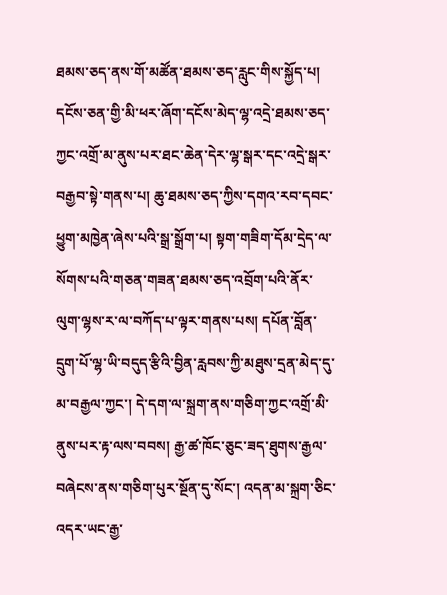ཐམས་ཅད་ནས་གོ་མཚོན་ཐམས་ཅད་རླུང་གིས་སྐྱོད་པ། དངོས་ཅན་གྱི་མི་ཕར་ཞོག་དངོས་མེད་ལྷ་འདྲེ་ཐམས་ཅད་ཀྱང་འགྲོ་མ་ནུས་པར་ཐང་ཆེན་དེར་ལྷ་སྒར་དང་འདྲེ་སྒར་བརྒྱབ་སྟེ་གནས་པ། ཆུ་ཐམས་ཅད་ཀྱིས་དགའ་རབ་དབང་ཕྱུག་མཁྱེན་ཞེས་པའི་སྒྲ་སྒྲོག་པ། སྟག་གཟིག་དོམ་དྲེད་ལ་སོགས་པའི་གཅན་གཟན་ཐམས་ཅད་འབྲོག་པའི་ནོར་ལུག་ལྷས་ར་ལ་བཀོད་པ་ལྟར་གནས་པས། དཔོན་བློན་དྲུག་པོ་ལྷ་ཡི་བདུད་རྩིའི་བྱིན་རླབས་ཀྱི་མཐུས་དྲན་མེད་དུ་མ་བརྒྱལ་ཀྱང་། དེ་དག་ལ་སྐྲག་ནས་གཅིག་ཀྱང་འགྲོ་མི་ནུས་པར་རྟ་ལས་བབས། རྒྱ་ཚ་ཁོང་ཅུང་ཟད་ཐུགས་རྒྱལ་བཞེངས་ནས་གཅིག་པུར་སྔོན་དུ་སོང་། འདན་མ་སྐྲག་ཅིང་འདར་ཡང་རྒྱ་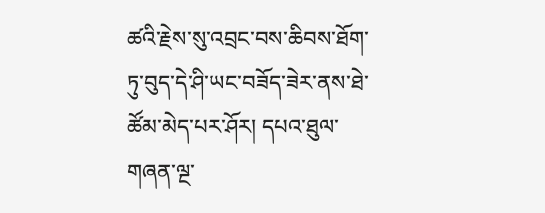ཚའི་རྗེས་སུ་འབྲང་བས་ཆིབས་ཐོག་ཏུ་བུད་དེ་ཤི་ཡང་བཟོད་ཟེར་ནས་ཐེ་ཚོམ་མེད་པར་ཤོར། དཔའ་ཐུལ་གཞན་ལྔ་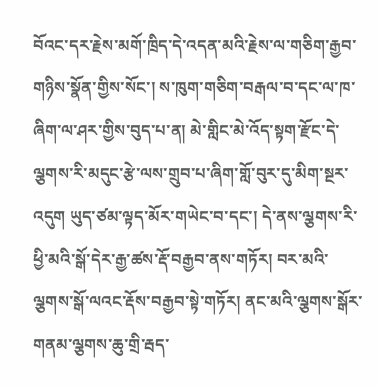བོའང་དར་རྗེས་མགོ་ཁྲིད་དེ་འདན་མའི་རྗེས་ལ་གཅིག་རྒྱབ་གཉིས་སྣོན་གྱིས་སོང་། ས་ཁུག་གཅིག་བརྒལ་བ་དང་ལ་ཁ་ཞིག་ལ་ཤར་གྱིས་བུད་པ་ན། མེ་གླིང་མེ་འོད་སྟག་རྫོང་དེ་ལྕགས་རི་མདུང་རྩེ་ལས་གྲུབ་པ་ཞིག་གློ་བུར་དུ་མིག་སྔར་འདུག ཡུད་ཙམ་ལྟད་མོར་གཡེང་བ་དང་། དེ་ནས་ལྕགས་རི་ཕྱི་མའི་སྒོ་དེར་རྒྱ་ཚས་རྡོ་བརྒྱབ་ནས་གཏོར། བར་མའི་ལྕགས་སྒོ་ལའང་རྡོས་བརྒྱབ་སྟེ་གཏོར། ནང་མའི་ལྕགས་སྒོར་གནམ་ལྕགས་ཆུ་གྲི་རྦད་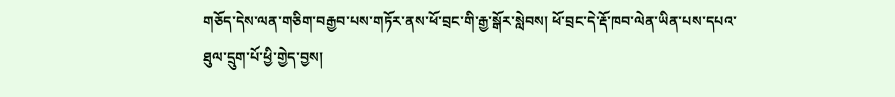གཅོད་དེས་ལན་གཅིག་བརྒྱབ་པས་གཏོར་ནས་ཕོ་བྲང་གི་རྒྱ་སྒོར་སླེབས། ཕོ་བྲང་དེ་རྡོ་ཁབ་ལེན་ཡིན་པས་དཔའ་ཐུལ་དྲུག་པོ་ཕྱི་གྱེད་བྱས།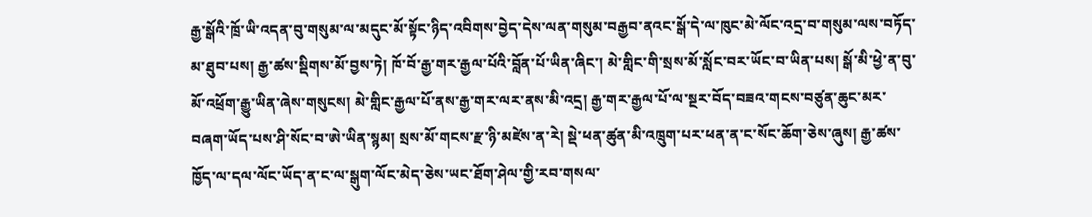རྒྱ་སྒོའི་ཁྲོ་ཡི་འདན་བུ་གསུམ་ལ་མདུང་མོ་སྟོང་ཉིད་འབིགས་བྱེད་དེས་ལན་གསུམ་བརྒྱབ་ནའང་སྒོ་དེ་ལ་ཁུང་མེ་ལོང་འདྲ་བ་གསུམ་ལས་བཏོད་མ་ཐུབ་པས། རྒྱ་ཚས་སྡིགས་མོ་བྱས་ཏེ། ཁོ་བོ་རྒྱ་གར་རྒྱལ་པོའི་བློན་པོ་ཡིན་ཞིང་། མེ་གླིང་གི་སྲས་མོ་སློང་བར་ཡོང་བ་ཡིན་པས། སྒོ་མི་ཕྱེ་ན་བུ་མོ་འཕྲོག་རྒྱུ་ཡིན་ཞེས་གསུངས། མེ་གླིང་རྒྱལ་པོ་ནས་རྒྱ་གར་ལར་ནས་མི་འདྲ། རྒྱ་གར་རྒྱལ་པོ་ལ་སྔར་བོད་བཟའ་གངས་བཙུན་ཆུང་མར་བཞག་ཡོད་པས་ཤི་སོང་བ་ཨེ་ཡིན་སྙམ། སྲས་མོ་གངས་རྫ་ཉི་མཛེས་ན་རེ། སྡེ་ཕན་ཚུན་མི་འཁྲུག་པར་ཕན་ན་ང་སོང་ཆོག་ཅེས་ཞུས། རྒྱ་ཚས་ཁྱོད་ལ་དལ་ལོང་ཡོད་ན་ང་ལ་སྒུག་ལོང་མེད་ཅེས་ཡང་ཐོག་ཤེལ་གྱི་རབ་གསལ་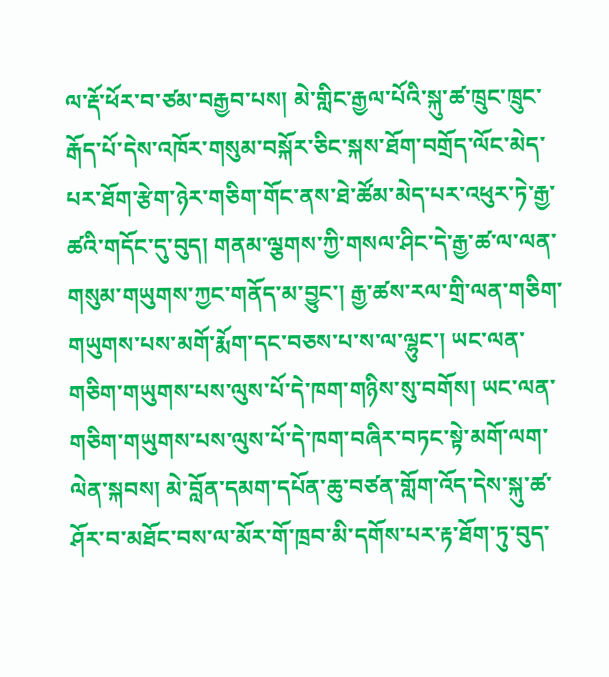ལ་རྡོ་ཕོར་བ་ཙམ་བརྒྱབ་པས། མེ་གླིང་རྒྱལ་པོའི་སྐུ་ཚ་ཁྲུང་ཁྲུང་རྒོད་པོ་དེས་འཁོར་གསུམ་བསྐོར་ཅིང་སྐས་ཐོག་བགྲོད་ལོང་མེད་པར་ཐོག་རྩེག་ཉེར་གཅིག་གོང་ནས་ཐེ་ཚོམ་མེད་པར་འཕུར་ཏེ་རྒྱ་ཚའི་གདོང་དུ་བུད། གནམ་ལྕགས་ཀྱི་གསལ་ཤིང་དེ་རྒྱ་ཚ་ལ་ལན་གསུམ་གཡུགས་ཀྱང་གནོད་མ་བྱུང་། རྒྱ་ཚས་རལ་གྲི་ལན་གཅིག་གཡུགས་པས་མགོ་རྨོག་དང་བཅས་པ་ས་ལ་ལྷུང་། ཡང་ལན་གཅིག་གཡུགས་པས་ལུས་པོ་དེ་ཁག་གཉིས་སུ་བགོས། ཡང་ལན་གཅིག་གཡུགས་པས་ལུས་པོ་དེ་ཁག་བཞིར་བཏང་སྟེ་མགོ་ལག་ལེན་སྐབས། མེ་བློན་དམག་དཔོན་ཆུ་བཙན་གློག་འོད་དེས་སྐུ་ཚ་ཤོར་བ་མཐོང་བས་ལ་མོར་གོ་ཁྲབ་མི་དགོས་པར་རྟ་ཐོག་ཏུ་བུད་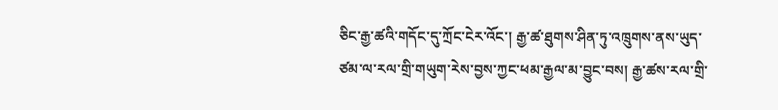ཅིང་རྒྱ་ཚའི་གདོང་དུ་ཀྲོང་ངེར་འོང་། རྒྱ་ཚ་ཐུགས་ཤིན་ཏུ་འཁྲུགས་ནས་ཡུད་ཙམ་ལ་རལ་གྲི་གཡུག་རེས་བྱས་ཀྱང་ཕམ་རྒྱལ་མ་བྱུང་བས། རྒྱ་ཚས་རལ་གྲི་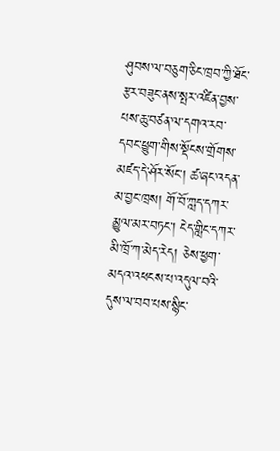ཤུབས་ལ་བཅུག་ཅིང་ཁྲབ་ཀྱི་ཐོང་རྩར་བཟུང་ནས་སྤར་འཛིན་བྱས་པས་ཆུ་བཙན་ལ་དགའ་རབ་དབང་ཕྱུག་གིས་སྡོངས་གྲོགས་མཛད་དེ་ཤོར་སོང་། ཚ་ཞང་འདན་མ་བྱང་ཁྲས། གོ་བོ་ཀླད་དཀར་མྱུལ་མར་བཏང་། ངེད་གླིང་དཀར་མི་ཁྲོ་ཀ་མེད་རེད། ཅེས་ཕྱག་མདའ་འཕངས་པ་འདུལ་བའི་དུས་ལ་བབ་པས་སྙིང་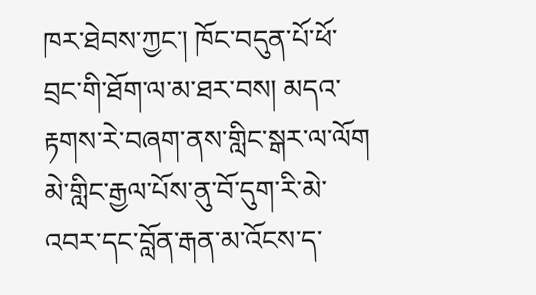ཁར་ཐེབས་ཀྱང་། ཁོང་བདུན་པོ་ཕོ་བྲང་གི་ཐོག་ལ་མ་ཐར་བས། མདའ་རྟགས་རེ་བཞག་ནས་གླིང་སྒར་ལ་ལོག
མེ་གླིང་རྒྱལ་པོས་ནུ་བོ་དུག་རི་མེ་འབར་དང་བློན་རྒན་མ་འོངས་ད་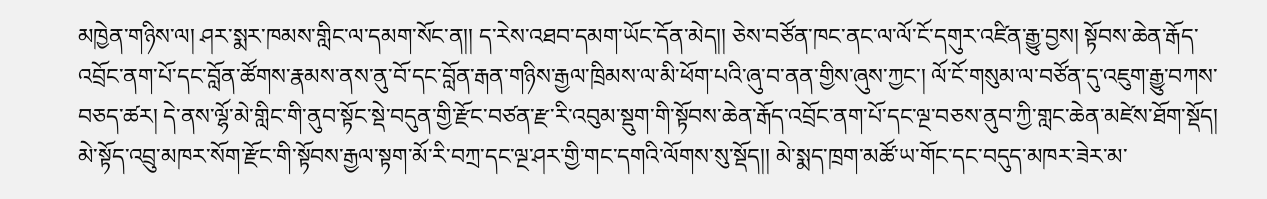མཁྱེན་གཉིས་ལ། ཤར་སྨར་ཁམས་གླིང་ལ་དམག་སོང་ན།། ད་རེས་འཐབ་དམག་ཡོང་དོན་མེད།། ཅེས་བཙོན་ཁང་ནང་ལ་ལོ་ངོ་དགུར་འཛིན་རྒྱུ་བྱས། སྟོབས་ཆེན་རྒོད་འབྲོང་ནག་པོ་དང་བློན་ཚོགས་རྣམས་ནས་ནུ་བོ་དང་བློན་རྒན་གཉིས་རྒྱལ་ཁྲིམས་ལ་མི་ཕོག་པའི་ཞུ་བ་ནན་གྱིས་ཞུས་ཀྱང་། ལོ་ངོ་གསུམ་ལ་བཙོན་དུ་འཇུག་རྒྱུ་བཀས་བཅད་ཚར། དེ་ནས་ལྷོ་མེ་གླིང་གི་ནུབ་སྟོང་སྡེ་བདུན་གྱི་རྫོང་བཙན་རྫ་རི་འབུམ་སྡུག་གི་སྟོབས་ཆེན་རྒོད་འབྲོང་ནག་པོ་དང་ལྔ་བཅས་ནུབ་ཀྱི་གླང་ཆེན་མཛེས་ཐོག་སྡོད། མེ་སྟོད་འབྲུ་མཁར་སོག་རྫོང་གི་སྟོབས་རྒྱལ་སྟག་མོ་རི་བཀྲ་དང་ལྔ་ཤར་གྱི་གང་དགའི་ལོགས་སུ་སྡོད།། མེ་སྨད་ཁྲག་མཚོ་ཡ་གོང་དང་བདུད་མཁར་ཟེར་མ་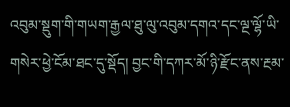འབུམ་སྡུག་གི་གཡག་རྒྱལ་ཐུ་ལུ་འབུམ་དགའ་དང་ལྔ་ལྷོ་ཡི་གསེར་ཕྱེ་ངོམ་ཐང་དུ་སྡོད། བྱང་གི་དཀར་མོ་ཉི་རྫོང་ནས་རྔམ་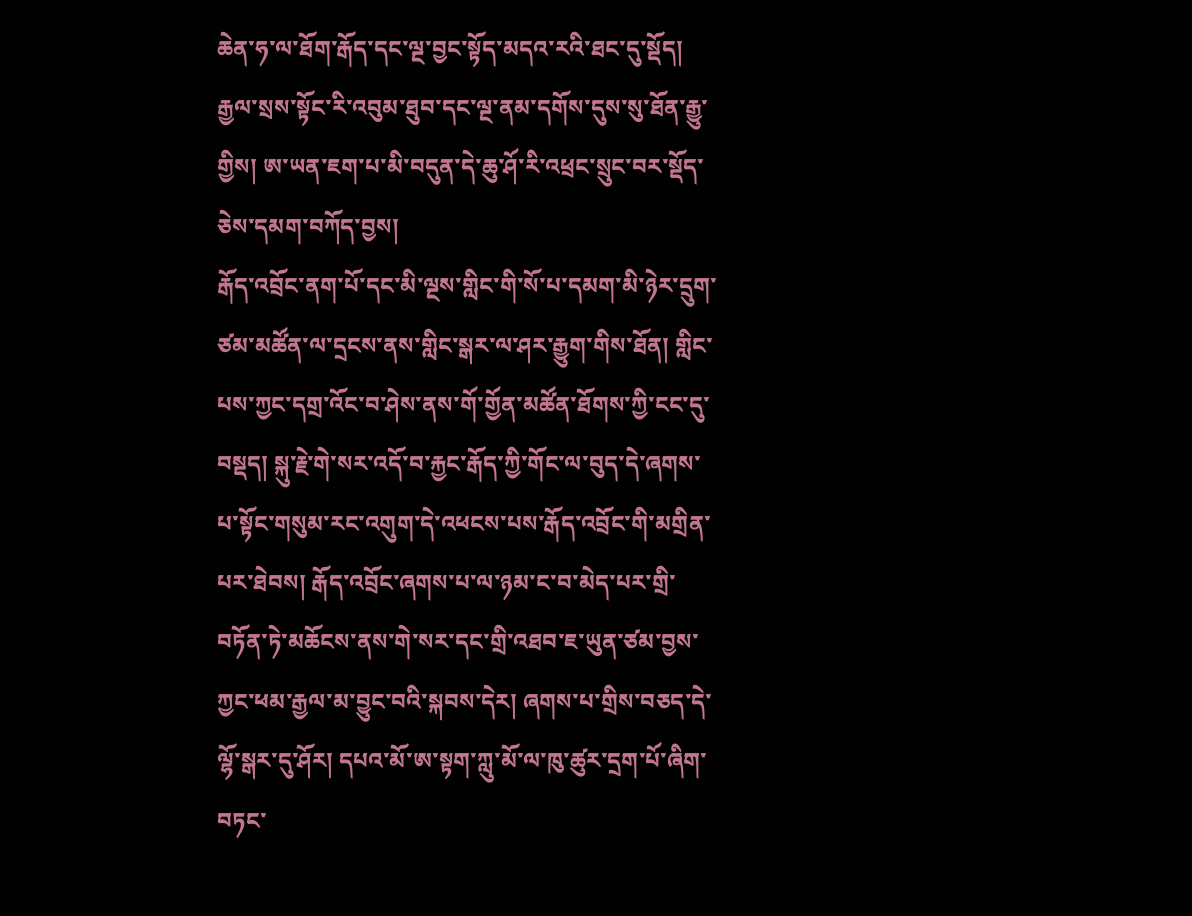ཆེན་ཧ་ལ་ཐོག་རྒོད་དང་ལྔ་བྱང་སྟོད་མདའ་རའི་ཐང་དུ་སྡོད། རྒྱལ་སྲས་སྟོང་རི་འབུམ་ཐུབ་དང་ལྔ་ནམ་དགོས་དུས་སུ་ཐོན་རྒྱུ་གྱིས། ཨ་ཡན་ཇག་པ་མི་བདུན་དེ་ཆུ་ཤོ་རི་འཕྲང་སྲུང་བར་སྡོད་ཅེས་དམག་བཀོད་བྱས།
རྒོད་འབྲོང་ནག་པོ་དང་མི་ལྔས་གླིང་གི་སོ་པ་དམག་མི་ཉེར་དྲུག་ཙམ་མཚོན་ལ་དྲངས་ནས་གླིང་སྒར་ལ་ཤར་རྒྱུག་གིས་ཐོན། གླིང་པས་ཀྱང་དགྲ་འོང་བ་ཤེས་ནས་གོ་གྱོན་མཚོན་ཐོགས་ཀྱི་ངང་དུ་བསྡད། སྐུ་རྗེ་གེ་སར་འདོ་བ་རྐྱང་རྒོད་ཀྱི་གོང་ལ་བུད་དེ་ཞགས་པ་སྟོང་གསུམ་རང་འགུག་དེ་འཕངས་པས་རྒོད་འབྲོང་གི་མགྲིན་པར་ཐེབས། རྒོད་འབྲོང་ཞགས་པ་ལ་ཉམ་ང་བ་མེད་པར་གྲི་བཏོན་ཏེ་མཆོངས་ནས་གེ་སར་དང་གྲི་འཐབ་ཇ་ཡུན་ཙམ་བྱས་ཀྱང་ཕམ་རྒྱལ་མ་བྱུང་བའི་སྐབས་དེར། ཞགས་པ་གྲིས་བཅད་དེ་ལྷོ་སྒར་དུ་ཤོར། དཔའ་མོ་ཨ་སྟག་ཀླུ་མོ་ལ་ཁུ་ཚུར་དྲག་པོ་ཞིག་བཏང་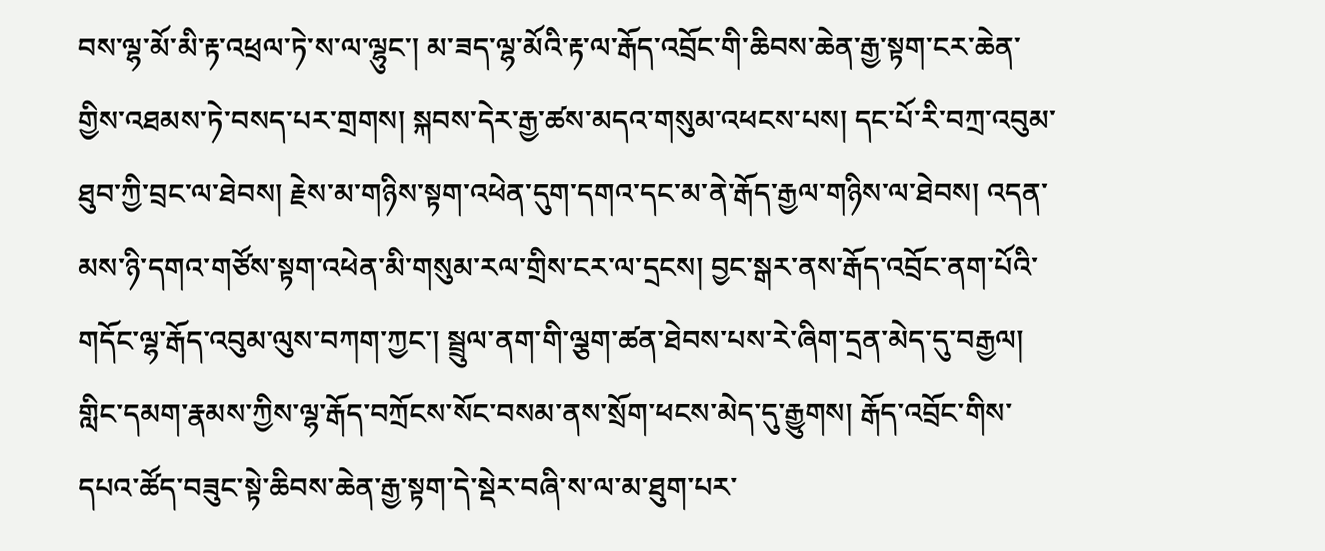བས་ལྷ་མོ་མི་རྟ་འཕྲལ་ཏེ་ས་ལ་ལྷུང་། མ་ཟད་ལྷ་མོའི་རྟ་ལ་རྒོད་འབྲོང་གི་ཆིབས་ཆེན་རྒྱ་སྟག་ངར་ཆེན་གྱིས་འཐམས་ཏེ་བསད་པར་གྲགས། སྐབས་དེར་རྒྱ་ཚས་མདའ་གསུམ་འཕངས་པས། དང་པོ་རི་བཀྲ་འབུམ་ཐུབ་ཀྱི་བྲང་ལ་ཐེབས། རྗེས་མ་གཉིས་སྟག་འཕེན་དུག་དགའ་དང་མ་ནེ་རྒོད་རྒྱལ་གཉིས་ལ་ཐེབས། འདན་མས་ཉི་དགའ་གཙོས་སྟག་འཕེན་མི་གསུམ་རལ་གྲིས་ངར་ལ་དྲངས། བྱང་སྒར་ནས་རྒོད་འབྲོང་ནག་པོའི་གདོང་ལྷ་རྒོད་འབུམ་ལུས་བཀག་ཀྱང་། སྦྲུལ་ནག་གི་ལྕག་ཚན་ཐེབས་པས་རེ་ཞིག་དྲན་མེད་དུ་བརྒྱལ། གླིང་དམག་རྣམས་ཀྱིས་ལྷ་རྒོད་བཀྲོངས་སོང་བསམ་ནས་སྲོག་ཕངས་མེད་དུ་རྒྱུགས། རྒོད་འབྲོང་གིས་དཔའ་ཚོད་བཟུང་སྟེ་ཆིབས་ཆེན་རྒྱ་སྟག་དེ་སྡེར་བཞི་ས་ལ་མ་ཐུག་པར་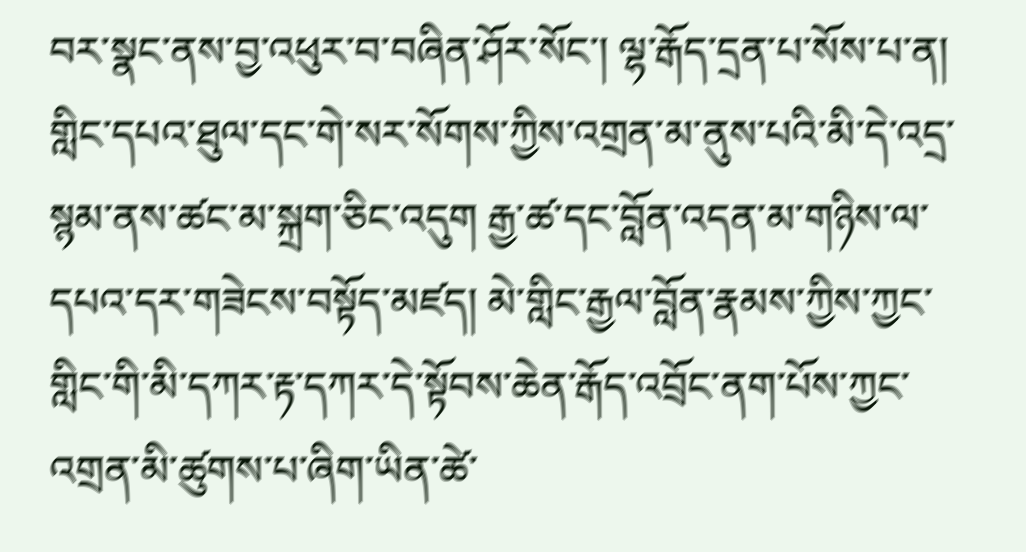བར་སྣང་ནས་བྱ་འཕུར་བ་བཞིན་ཤོར་སོང་། ལྷ་རྒོད་དྲན་པ་སོས་པ་ན། གླིང་དཔའ་ཐུལ་དང་གེ་སར་སོགས་ཀྱིས་འགྲན་མ་ནུས་པའི་མི་དེ་འདྲ་སྙམ་ནས་ཚང་མ་སྐྲག་ཅིང་འདུག རྒྱ་ཚ་དང་བློན་འདན་མ་གཉིས་ལ་དཔའ་དར་གཟེངས་བསྟོད་མཛད། མེ་གླིང་རྒྱལ་བློན་རྣམས་ཀྱིས་ཀྱང་གླིང་གི་མི་དཀར་རྟ་དཀར་དེ་སྟོབས་ཆེན་རྒོད་འབྲོང་ནག་པོས་ཀྱང་འགྲན་མི་ཚུགས་པ་ཞིག་ཡིན་ཚེ་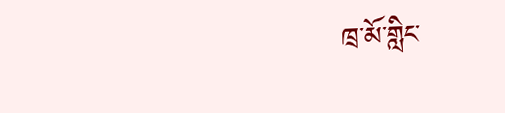ཁྲ་མོ་གླིང་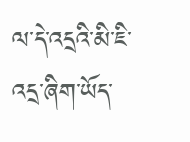ལ་དེ་འདྲའི་མི་ཇི་འདྲ་ཞིག་ཡོད་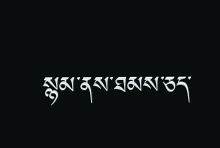སྙམ་ནས་ཐམས་ཅད་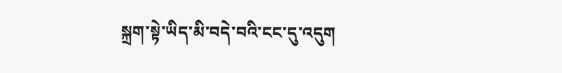སྐྲག་སྟེ་ཡིད་མི་བདེ་བའི་ངང་དུ་འདུག